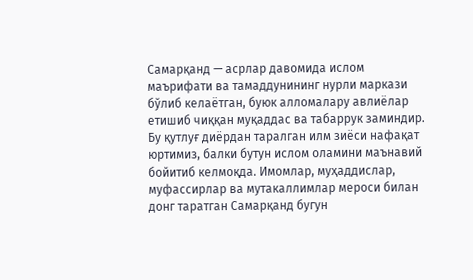Самарқанд — асрлар давомида ислом маърифати ва тамаддунининг нурли маркази бўлиб келаётган, буюк алломалару авлиёлар етишиб чиққан муқаддас ва табаррук заминдир. Бу қутлуғ диёрдан таралган илм зиёси нафақат юртимиз, балки бутун ислом оламини маънавий бойитиб келмоқда. Имомлар, муҳаддислар, муфассирлар ва мутакаллимлар мероси билан донг таратган Самарқанд бугун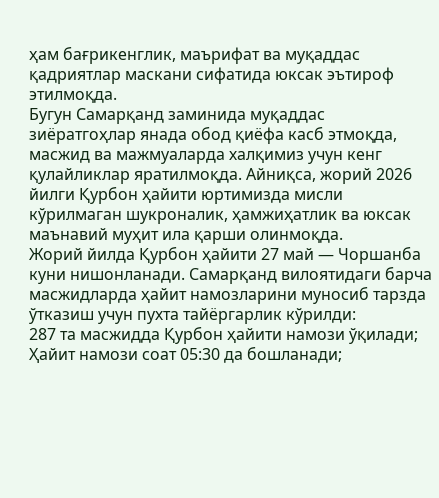ҳам бағрикенглик, маърифат ва муқаддас қадриятлар маскани сифатида юксак эътироф этилмоқда.
Бугун Самарқанд заминида муқаддас зиёратгоҳлар янада обод қиёфа касб этмоқда, масжид ва мажмуаларда халқимиз учун кенг қулайликлар яратилмоқда. Айниқса, жорий 2026 йилги Қурбон ҳайити юртимизда мисли кўрилмаган шукроналик, ҳамжиҳатлик ва юксак маънавий муҳит ила қарши олинмоқда.
Жорий йилда Қурбон ҳайити 27 май — Чоршанба куни нишонланади. Самарқанд вилоятидаги барча масжидларда ҳайит намозларини муносиб тарзда ўтказиш учун пухта тайёргарлик кўрилди:
287 та масжидда Қурбон ҳайити намози ўқилади;
Ҳайит намози соат 05:30 да бошланади;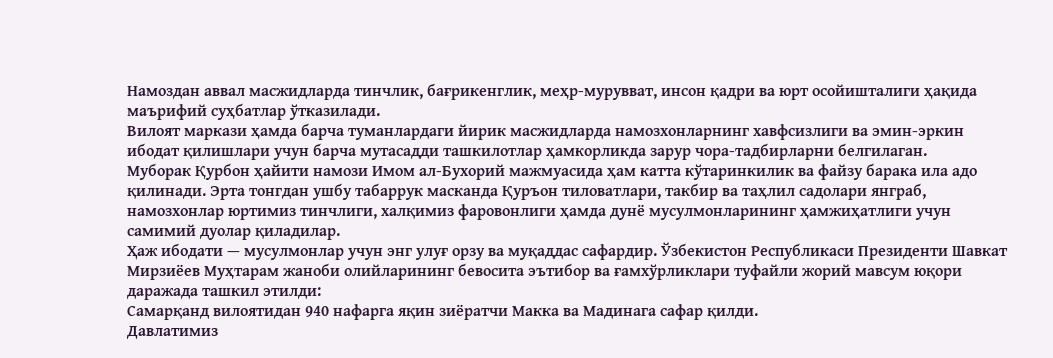Намоздан аввал масжидларда тинчлик, бағрикенглик, меҳр-мурувват, инсон қадри ва юрт осойишталиги ҳақида маърифий суҳбатлар ўтказилади.
Вилоят маркази ҳамда барча туманлардаги йирик масжидларда намозхонларнинг хавфсизлиги ва эмин-эркин ибодат қилишлари учун барча мутасадди ташкилотлар ҳамкорликда зарур чора-тадбирларни белгилаган.
Муборак Қурбон ҳайити намози Имом ал-Бухорий мажмуасида ҳам катта кўтаринкилик ва файзу барака ила адо қилинади. Эрта тонгдан ушбу табаррук масканда Қуръон тиловатлари, такбир ва таҳлил садолари янграб, намозхонлар юртимиз тинчлиги, халқимиз фаровонлиги ҳамда дунё мусулмонларининг ҳамжиҳатлиги учун самимий дуолар қиладилар.
Ҳаж ибодати — мусулмонлар учун энг улуғ орзу ва муқаддас сафардир. Ўзбекистон Республикаси Президенти Шавкат Мирзиёев Муҳтарам жаноби олийларининг бевосита эътибор ва ғамхўрликлари туфайли жорий мавсум юқори даражада ташкил этилди:
Самарқанд вилоятидан 940 нафарга яқин зиёратчи Макка ва Мадинага сафар қилди.
Давлатимиз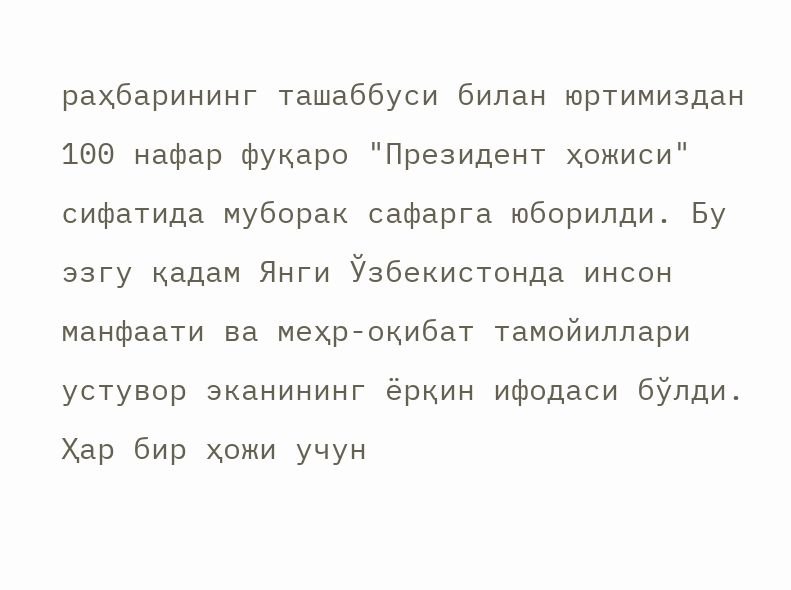раҳбарининг ташаббуси билан юртимиздан 100 нафар фуқаро "Президент ҳожиси" сифатида муборак сафарга юборилди. Бу эзгу қадам Янги Ўзбекистонда инсон манфаати ва меҳр-оқибат тамойиллари устувор эканининг ёрқин ифодаси бўлди.
Ҳар бир ҳожи учун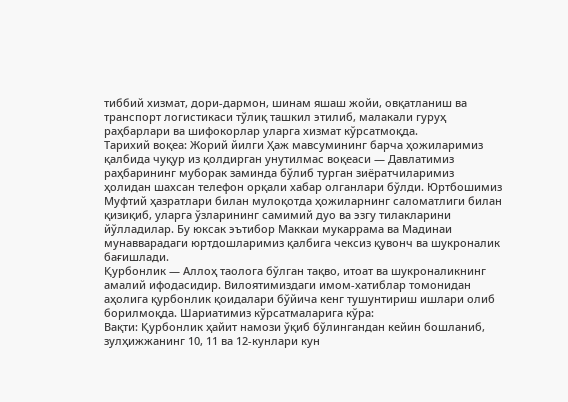тиббий хизмат, дори-дармон, шинам яшаш жойи, овқатланиш ва транспорт логистикаси тўлиқ ташкил этилиб, малакали гуруҳ раҳбарлари ва шифокорлар уларга хизмат кўрсатмоқда.
Тарихий воқеа: Жорий йилги Ҳаж мавсумининг барча ҳожиларимиз қалбида чуқур из қолдирган унутилмас воқеаси — Давлатимиз раҳбарининг муборак заминда бўлиб турган зиёратчиларимиз ҳолидан шахсан телефон орқали хабар олганлари бўлди. Юртбошимиз Муфтий ҳазратлари билан мулоқотда ҳожиларнинг саломатлиги билан қизиқиб, уларга ўзларининг самимий дуо ва эзгу тилакларини йўлладилар. Бу юксак эътибор Маккаи мукаррама ва Мадинаи мунавварадаги юртдошларимиз қалбига чексиз қувонч ва шукроналик бағишлади.
Қурбонлик — Аллоҳ таолога бўлган тақво, итоат ва шукроналикнинг амалий ифодасидир. Вилоятимиздаги имом-хатиблар томонидан аҳолига қурбонлик қоидалари бўйича кенг тушунтириш ишлари олиб борилмоқда. Шариатимиз кўрсатмаларига кўра:
Вақти: Қурбонлик ҳайит намози ўқиб бўлингандан кейин бошланиб, зулҳижжанинг 10, 11 ва 12-кунлари кун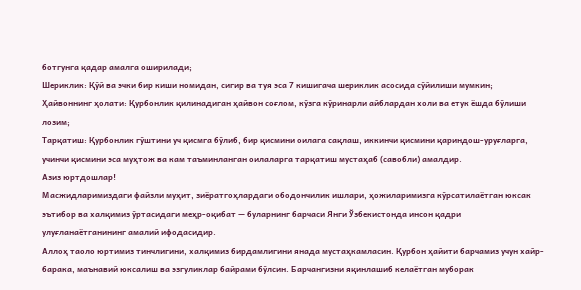ботгунга қадар амалга оширилади;
Шериклик: Қўй ва эчки бир киши номидан, сигир ва туя эса 7 кишигача шериклик асосида сўйилиши мумкин;
Ҳайвоннинг ҳолати: Қурбонлик қилинадиган ҳайвон соғлом, кўзга кўринарли айблардан холи ва етук ёшда бўлиши лозим;
Тарқатиш: Қурбонлик гўштини уч қисмга бўлиб, бир қисмини оилага сақлаш, иккинчи қисмини қариндош-уруғларга, учинчи қисмини эса муҳтож ва кам таъминланган оилаларга тарқатиш мустаҳаб (савобли) амалдир.
Азиз юртдошлар!
Масжидларимиздаги файзли муҳит, зиёратгоҳлардаги ободончилик ишлари, ҳожиларимизга кўрсатилаётган юксак эътибор ва халқимиз ўртасидаги меҳр-оқибат — буларнинг барчаси Янги Ўзбекистонда инсон қадри улуғланаётганининг амалий ифодасидир.
Аллоҳ таоло юртимиз тинчлигини, халқимиз бирдамлигини янада мустаҳкамласин. Қурбон ҳайити барчамиз учун хайр-барака, маънавий юксалиш ва эзгуликлар байрами бўлсин. Барчангизни яқинлашиб келаётган муборак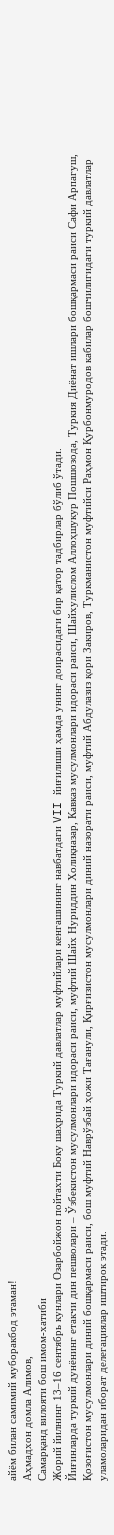айём билан самимий муборакбод этаман!
Аҳмадхон домла Алимов,
Самарқанд вилояти бош имом-хатиби
Жорий йилнинг 13–16 сентябрь кунлари Озарбойжон пойтахти Боку шаҳрида Туркий давлатлар муфтийлари кенгашининг навбатдаги VII йиғилиши ҳамда унинг доирасидаги бир қатор тадбирлар бўлиб ўтади.
Йиғинларда туркий дунёнинг етакчи дин пешволари – Ўзбекистон мусулмонлари идораси раиси, муфтий Шайх Нуриддин Холиқназар, Кавказ мусулмонлари идораси раиси, Шайхулислом Аллоҳшукур Пошшозода, Туркия Диёнат ишлари бошқармаси раиси Сафи Арпагуш, Қозоғистон мусулмонлари диний бошқармаси раиси, бош муфтий Наврўзбай ҳожи Тағанули, Қирғизистон мусулмонлари диний назорати раиси, муфтий Абдулазиз қори Закиров, Туркманистон муфтийcи Раҳмон Қурбонмуродов кабилар бошчилигидаги туркий давлатлар уламоларидан иборат делегациялар иштирок этади.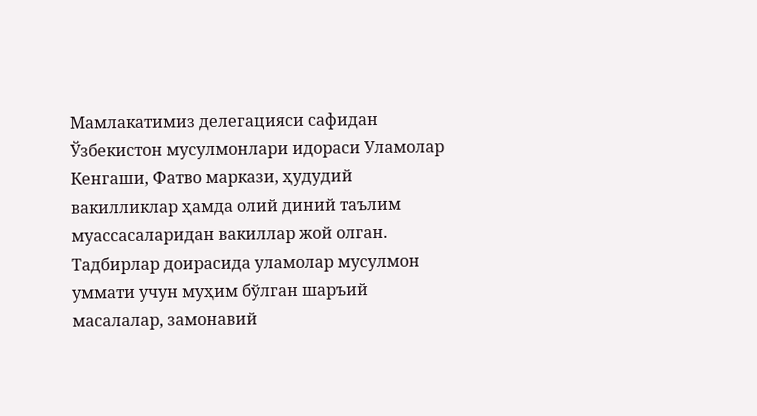Мамлакатимиз делегацияси сафидан Ўзбекистон мусулмонлари идораси Уламолар Кенгаши, Фатво маркази, ҳудудий вакилликлар ҳамда олий диний таълим муассасаларидан вакиллар жой олган.
Тадбирлар доирасида уламолар мусулмон уммати учун муҳим бўлган шаръий масалалар, замонавий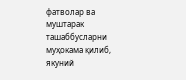фатволар ва муштарак ташаббусларни муҳокама қилиб, якуний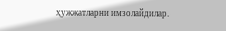ҳужжатларни имзолайдилар.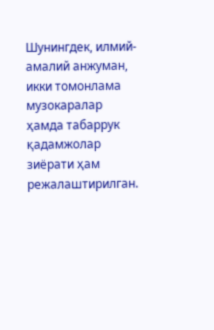Шунингдек, илмий-амалий анжуман, икки томонлама музокаралар ҳамда табаррук қадамжолар зиёрати ҳам режалаштирилган.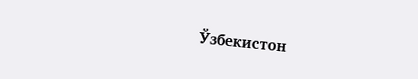Ўзбекистон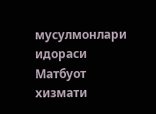мусулмонлари идораси Матбуот хизмати